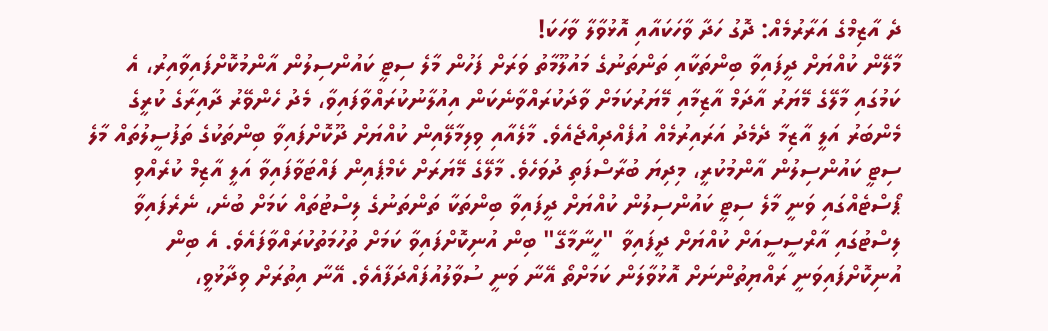ދެ އާޒިމްގެ އަރާރުމެއް: ދޮގު ހަދާ ވާހަކައާއި އޮޅުވާލާ ވާހަކަ!
މާލޭން ކުއްޔަށް ދީފައިވާ ބިންތަކާއި ތަންތަނުގެ މައުލޫމާތު ވަރަށް ފަހުން މާލެ ސިޓީ ކައުންސިލުން އާންމުކޮށްފައިވާއިރު، އެ ކަމުގައި މާލޭގެ މޭޔަރު އާދަމް އާޒިމާއި މޭޔަރުކަމަށް ވާދަކުރައްވާނެކަން އިއުލާނުކުރައްވާފައިވާ، މެދު ހެންވޭރު ދާއިރާގެ ކުރީގެ މެންބަރު އަލީ އާޒިމާ ދެމެދު އަރައިރުމެއް އުފެއްދިއްޖެއެވެ. މާލެއާއި ވިލިމާލޭއިން ކުއްޔަށް ދޫކޮށްފައިވާ ބިންތަކުގެ ތަފުސީލުތައް މާލެ ސިޓީ ކައުންސިލުން އާންމުކުރީ، މިދިޔަ ބުރާސްފަތި ދުވަހެވެ. މާލޭގެ މޭޔަރަށް ކެމްޕެއިން ފައްޓަވާފައިވާ އަލީ އާޒިމް ކުރެއްވި ޕޯސްޓެއްގައި ވަނީ މާލެ ސިޓީ ކައުންސިލުން ކުއްޔަށް ދީފައިވާ ބިންތަކާ ތަންތަނުގެ ލިސްޓުތައް ކަމަށް ބުނެ، ނެރެފައިވާ ލިސްޓުގައި އާރްސީސީއަށް ކުއްޔަށް ދީފައިވާ "ހީނާމާގޭ" ބިން އުނިކޮށްފައިވާ ކަމަށް ތުހުމަތުކުރައްވާފައެވެ. އެ ބިން އުނިކޮށްފައިވަނީ ރައްޔިތުންނަށް އޮޅުވާލަން ކަމަށްތޯ އޭނާ ވަނީ ސުވާލުއުފައްދަފާއެވެ. އޭނާ އިތުރަށް ވިދާޅުވީ،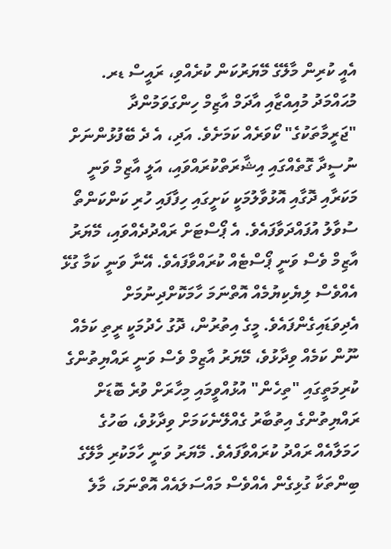އެއީ ކުރިން މާލޭގެ މޭޔަރުކަން ކުރެއްވި، ރައީސް ޑރ. މުޙައްމަދު މުއިއްޒާއި އާދަމް އާޒިމް ހިންގަވަމުންދާ "ޖަރީމާތަކުގެ" ކޯވަރެއް ކަމަށެވެ. އަދި، އެ ދެ ބޭފުޅުންނަށް ނުސީދާ ގޮތެއްގައި އިޝާރަތްކުރައްވައި، އަލީ އާޒިމް ވަނީ މަކަރާއި ދޮގާއި އޮޅުވާލުމަކީ ކަށީގައި ހިފާފައި ހުރި ކަންކަންތޯ ސުވާލު އުފައްދަވާފައެވެ. އެ ޕޯސްޓަށް ރައްދުދެއްވައި، މޭޔަރު އާޒިމް ވެސް ވަނީ ޕޯސްޓެއް ކުރައްވާފައެވެ. އޭނާ ވަނީ ކަމާ ގުޅޭ އެއްވެސް ލިޔެކިޔުމެއް އޮތްނަމަ ހާމަކޮށްދިނުމަށް އެދިވަޑައިގެންފައެވެ. މީގެ އިތުރުން، ދޮގު ހެދުމަކީ ރީތި ކަމެއް ނޫން ކަމެއް ވިދާޅުވެ، މޭޔަރު އާޒިމް ވެސް ވަނީ ރައްޔިތުންގެ ކުރިމަތީގައި "ތިހެން" އުޅުއްވީމައި މިހާރަށް ވުރެ ބޮޑަށް ރައްޔިތުންގެ އިތުބާރު ގެއްލޭނެކަމަށް ވިދާޅުވެ، ބަހުގެ ހަމަލާއެއް ރައްދު ކުރައްވާފައެވެ. މޭޔަރު ވަނީ ހާމަކުރި މާލޭގެ ބިންތަކާ ގުޅިގެން އެއްވެސް މައްސަލައެއް އޮތްނަމަ، މާލެ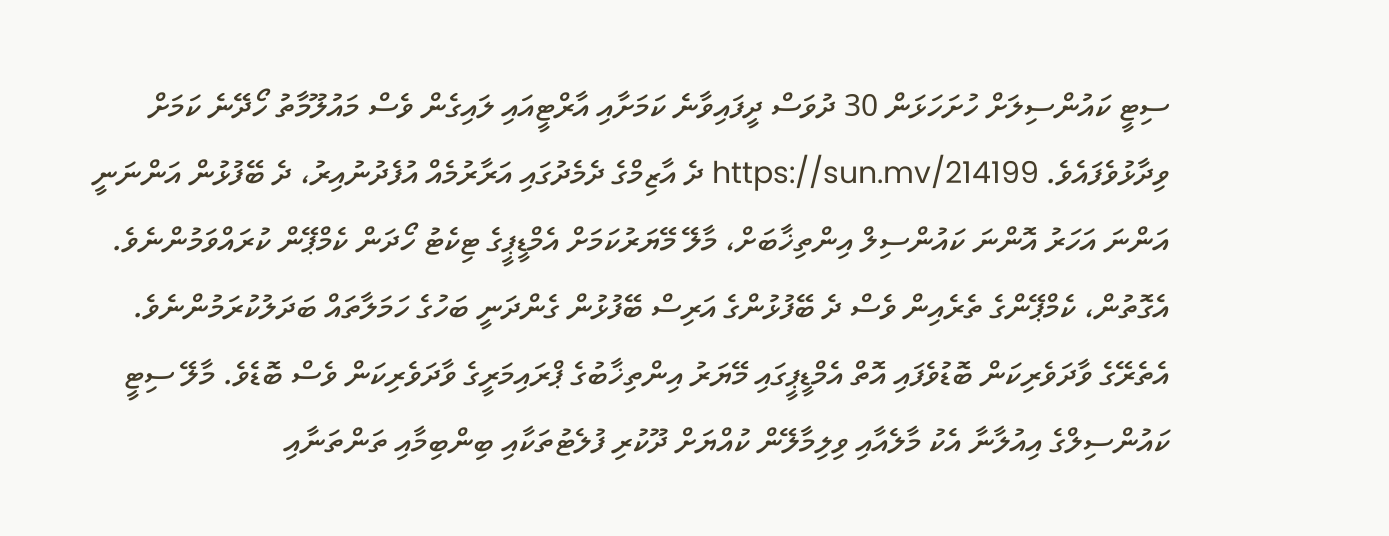ސިޓީ ކައުންސިލަށް ހުށަހަޅަން 30 ދުވަސް ދީފައިވާނެ ކަމަށާއި އާރްޓީއައި ލައިގެން ވެސް މައުލޫމާތު ހޯދޭނެ ކަމަށް ވިދާޅުވެފައެވެ. https://sun.mv/214199 ދެ އާޒިމްގެ ދެމެދުގައި އަރާރުމެއް އުފެދުނުއިރު، ދެ ބޭފުޅުން އަންނަނީ އަންނަ އަހަރު އޮންނަ ކައުންސިލް އިންތިޚާބަށް، މާލޭ މޭޔަރުކަމަށް އެމްޑީޕީގެ ޓިކެޓު ހޯދަން ކެމްޕޭން ކުރައްވަމުންނެވެ. އެގޮތުން، ކެމްޕޭންގެ ތެރެއިން ވެސް ދެ ބޭފުޅުންގެ އަރިސް ބޭފުޅުން ގެންދަނީ ބަހުގެ ހަމަލާތައް ބަދަލުކުރަމުންނެވެ. އެތެރޭގެ ވާދަވެރިކަން ބޮޑުވެފައި އޮތް އެމްޑީޕީގައި މޭޔަރު އިންތިޚާބުގެ ޕްރައިމަރީގެ ވާދަވެރިކަން ވެސް ބޮޑެވެ. މާލޭ ސިޓީ ކައުންސިލްގެ އިއުލާނާ އެކު މާލެއާއި ވިލިމާލޭން ކުއްޔަށް ދޫކުރި ފުލެޓުތަކާއި ބިންބިމާއި ތަންތަނާއި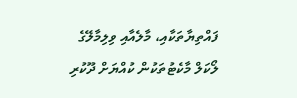ފައްތިޔާތަކާއި، މާލެއާއި ވިލިމާލޭގެ ލޯކަލް މާކެޓުތަކުން ކުއްޔަށް ދޫކުރި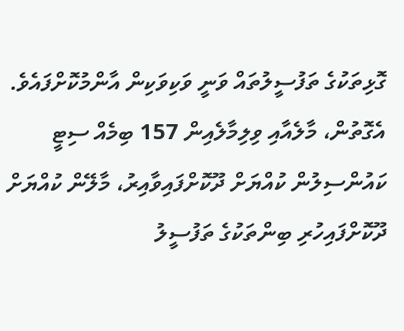ގޮޅިތަކުގެ ތަފުސީލުތައް ވަނީ ވަކިވަކިން އާންމުކޮށްފައެވެ. އެގޮތުން، މާލެއާއި ވިލިމާލެއިން 157 ބިމެއް ސިޓީ ކައުންސިލުން ކުއްޔަށް ދޫކޮށްފައިވާއިރު، މާލޭން ކުއްޔަށް ދޫކޮށްފައިހުރި ބިންތަކުގެ ތަފުސީލު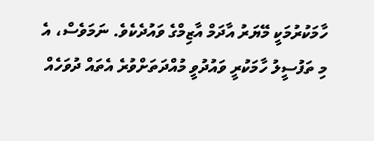ހާމަކުރުމަކީ މޭޔަރު އާދަމް އާޒިމްގެ ވައުދެކެވެ. ނަމަވެސް، އެ މި ތަފުސީލު ހާމަކުރީ ވައުދުވީ މުއްދަތަށްވުރެ އެތައް ދުވަހެއް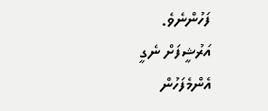ފަހުންނެވެ.
އަރުޝީފަށް ނެގީ
އެންމެފަހުން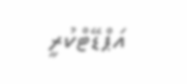އަޕްޑޭޓްކުރީ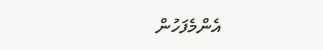އެންމެފަހުން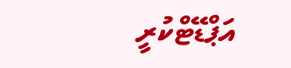އަޕްޑޭޓްކުރީ